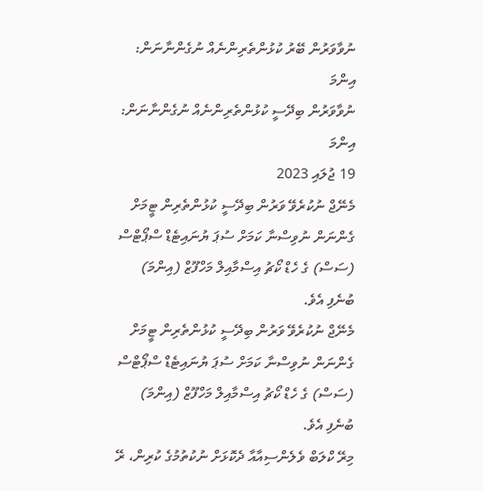ނުވާވަރުން ބޭރު ކުޅުންތެރިންނެއް ނުގެންނާނަން: އިންމަ
ނުވާވަރުން ބިދޭސީ ކުޅުންތެރިންނެއް ނުގެންނާނަން: އިންމަ
19 ޖުލައި 2023
މެނޭޖް ނުކުރެވޭ ވަރުން ބިދޭސީ ކުޅުންތެރިން ޓީމަށް ގެންނަން ނުވިސްނާ ކަމަށް ސުޕަ ޔުނައިޓެޑް ސްޕޯޓްސް (ސަސް) ގެ ހެޑް ކޯޗު އިސްމާއިލް މަހްފޫޒް (އިންމަ) ބުނެފި އެވެ.
މެނޭޖް ނުކުރެވޭ ވަރުން ބިދޭސީ ކުޅުންތެރިން ޓީމަށް ގެންނަން ނުވިސްނާ ކަމަށް ސުޕަ ޔުނައިޓެޑް ސްޕޯޓްސް (ސަސް) ގެ ހެޑް ކޯޗު އިސްމާއިލް މަހްފޫޒް (އިންމަ) ބުނެފި އެވެ.
މިރޭ ކްލަބް ވެލެންސިއާއާ ދެކޮޅަށް ނުކުތުމުގެ ކުރިން، ރޭ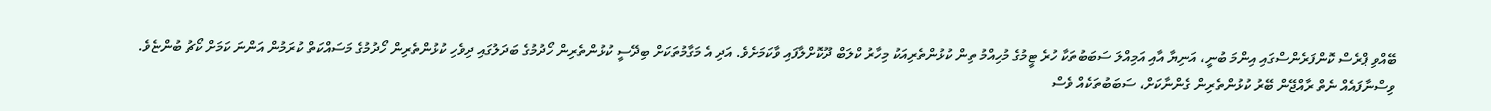ބޭއްވި ޕްރެސް ކޮންފަރެންސްގައި އިންމަ ބުނީ، އަނިޔާ އާއި އަމިއްލަ ސަބަބުތަކާ ހުރެ ޓީމުގެ މުހިއްމު ތިން ކުޅުންތެރިއަކު މިހާރު ކްލަބް ދޫކޮށްލާފައި ވާކަމަށެވެ. އަދި އެ މަގާމުތަކަށް ބިދޭސީ ކުޅުންތެރިން ހޯދުމުގެ ބަދަލުގައި ދިވެހި ކުޅުންތެރިން ހޯދުމުގެ މަސައްކަތް ކުރަމުން އަންނަ ކަމަށް ކޯޗު ބުންޏެވެ.
ވިސްނާފައެއް ނެތް ރާއްޖޭން ބޭރު ކުޅުންތެރިން ގެންނާކަށް، ސަބަބުތަކެއް ވެސް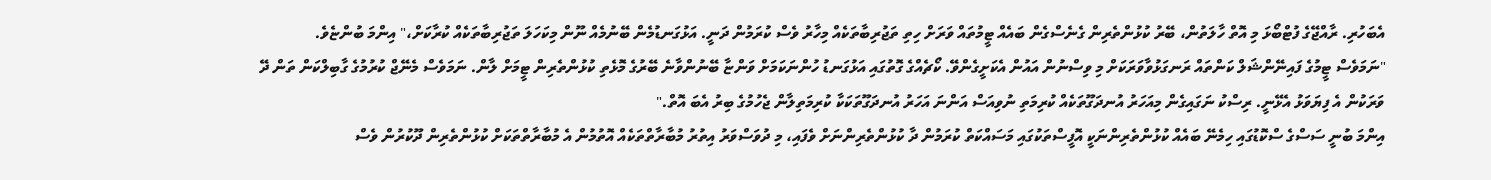އެބަހުރި. ރާއްޖޭގެ ފުޓްބޯޅަ މި އޮތް ހާލަތުން، ބޭރު ކުޅުންތެރިން ގެނެސްގެން ބައެއް ޓީމުތައް ވަރަށް ހިތި ތަޖުރިބާތަކެއް މިހާރު ވެސް ކުރަމުން ދަނީ. އަޅުގަނޑުމެން ބޭނުމެއް ނޫން މިކަހަލަ ތަޖުރިބާތަކެއް ކުރާކަށް،" އިންމަ ބުންޏެވެ.
"ނަމަވެސް ޓީމުގެ ފައިނޭންޝަލް ކަންތައް ރަނގަޅުވާވަރަކަށް މި ވިސްނުން އައުން އެކަށީގެންވޭ. ކޯޗެއްގެ ގޮތުގައި އަޅުގަނޑު ހުންނަކަމަށް ވަންޏާ ބޭނުންވާނެ ބޭރުގެ މޮޅެތި ކުޅުންތެރިން ޓީމަށް ލާން. ނަމަވެސް މެނޭޖް ކުރުމުގެ ގާބިލްކަން ތަން ދޭ ވަރަކުން އެ ފިޔަވަޅު އެޅޭނީ. ރިސްކު ނަގައިގެން މިއަހަރު އުނދަގޫތަކެއް ކުރިމަތި ނުވިއަސް އަންނަ އަހަރު އުނދަގޫތަކަކާ ކުރިމަތިލާން ޖެހުމުގެ ބިރު އެބަ އޮތް."
އިންމަ ބުނީ ސަސްގެ ސްކޮޑުގައި ހިމެނޭ ބައެއް ކުޅުންތެރިންނަކީ އޮފީސްތަކުގައި މަސައްކަތް ކުރަމުން ދާ ކުޅުންތެރިންނަށް ވެފައި، މި ދުވަސްވަރު އިތުރު މުބާރާތްތަކެއް އޮތުމުން އެ މުބާރާތްތަކަށް ކުޅުންތެރިން ދޫކުރުން ވެސް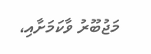މަޖުބޫރު ވާކަމަށާއި،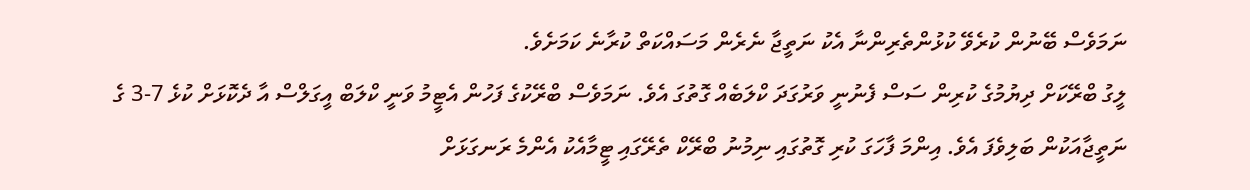ނަމަވެސް ބޭނުން ކުރެވޭ ކުޅުންތެރިންނާ އެކު ނަތީޖާ ނެރެން މަސައްކަތް ކުރާނެ ކަމަށެވެ.
ލީގު ބްރޭކަށް ދިޔުމުގެ ކުރިން ސަސް ފެނުނީ ވަރުގަދަ ކްލަބެއް ގޮތުގަ އެވެ. ނަމަވެސް ބްރޭކުގެ ފަހުން އެޓީމު ވަނީ ކްލަބް އީގަލްސް އާ ދެކޮޅަށް ކުޅެ 7-3 ގެ ނަތީޖާއަކުން ބަލިވެފަ އެވެ. އިންމަ ފާހަގަ ކުރި ގޮތުގައި ނިމުނު ބްރޭކް ތެރޭގައި ޓީމާއެކު އެންމެ ރަނގަޅަށް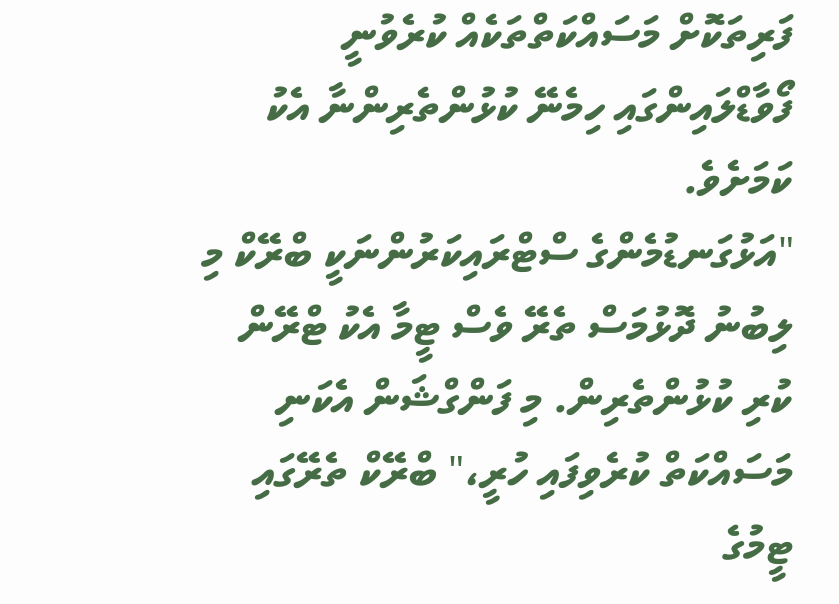ފަރިތަކޮށް މަސައްކަތްތަކެއް ކުރެވުނީ ފޯވާޑްލައިންގައި ހިމެނޭ ކުޅުންތެރިންނާ އެކު ކަމަށެވެ.
"އަޅުގަނޑުމެންގެ ސްޓްރައިކަރުންނަކީ ބްރޭކް މި ލިބުނު ދޮޅުމަސް ތެރޭ ވެސް ޓީމާ އެކު ޓްރޭން ކުރި ކުޅުންތެރިން. މި ފަންގްޝަން އެކަނި މަސައްކަތް ކުރެވިފައި ހުރީ،" ބްރޭކް ތެރޭގައި ޓީމުގެ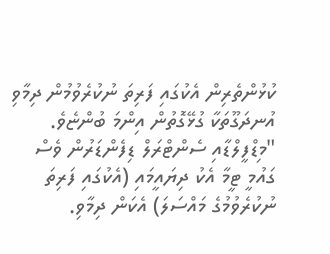ކުޅުންތެރިން އެކުގައި ފަރިތަ ނުކުރެވުމުން ދިމާވި އުނދަގޫތަކާ ގުޅޭގޮތުން އިންމަ ބުންޏެވެ.
"މިޑްފީލްޑާއި ސެންޓްރަލް ޑިފެންޑަރުން ވެސް ގައުމީ ޓީމާ އެކު ދިޔައީމައި (އެކުގައި ފަރިތަ ނުކުރެވުމުގެ މައްސަލަ) އެކަން ދިމާވި.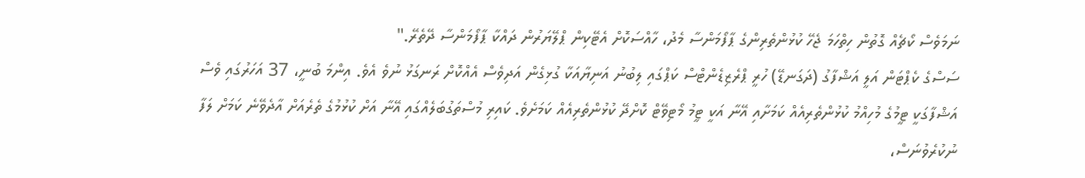ނަމަވެސް ކޯޗެއް ގޮތުން ހިތްހަމަ ޖެހޭ ކުޅުންތެރިންގެ ޕާފޯމަންސާ މެދު، ހާއްސަކޮށް އެޓޭކިން ޕްލޭޔަރުން ދައްކާ ޕާފޯމަންސާ ދޭތެރޭ."
ސަސްގެ ކެޕްޓަން އަލީ އަޝްފާގު (ދަގަނޑޭ) ހުރީ ޕްރެޒިޑެންޓްސް ކަޕްގައި ލިބުނު އަނިޔާއަކާ ގުޅިގެން އަދިވެސް އެއްކޮށް ރަނގަޅު ނުވެ އެވެ. އިންމަ ބުނީ، 37 އަހަރުގައި ވެސް އަޝްފާގަކީ ޓީމުގެ މުހިއްމު ކުޅުންތެރިއެއް ކަމަށާއި އޭނާ އަކީ ޓީމު މޯޓިވޭޓް ކޮށްދޭ ކުޅުންތެރިއެއް ކަމަށެވެ. ކައިރި މުސްތަގުބަލެއްގައި އޭނާ އަށް ކުޅުމުގެ ތެރެއަށް އާދެވޭނެ ކަމަށް ލަފާ ނުކުރެވުނަސް،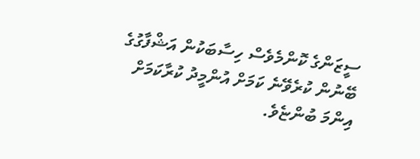ސީޒަންގެ ކޮންމެވެސް ހިސާބަކުން އަޝްފާގުގެ ބޭނުން ކުރެވޭނެ ކަމަށް އުންމީދު ކުރާކަމަށް އިންމަ ބުންޏެވެ.